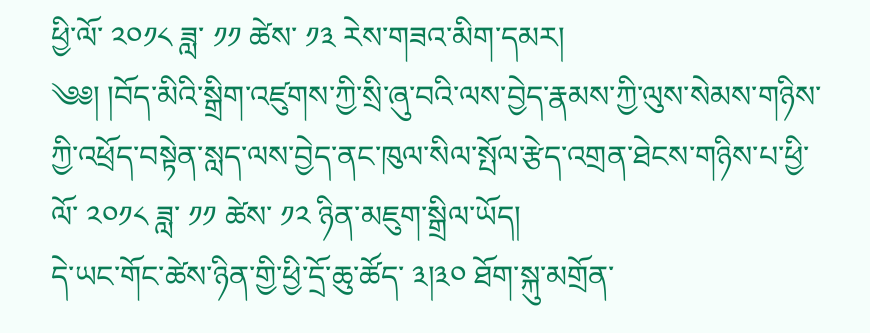ཕྱི་ལོ་ ༢༠༡༨ ཟླ་ ༡༡ ཚེས་ ༡༣ རེས་གཟའ་མིག་དམར།
༄༅། །བོད་མིའི་སྒྲིག་འཛུགས་ཀྱི་སྲི་ཞུ་བའི་ལས་བྱེད་རྣམས་ཀྱི་ལུས་སེམས་གཉིས་ཀྱི་འཕྲོད་བསྟེན་སླད་ལས་བྱེད་ནང་ཁུལ་སིལ་སྤོལ་རྩེད་འགྲན་ཐེངས་གཉིས་པ་ཕྱི་ལོ་ ༢༠༡༨ ཟླ་ ༡༡ ཚེས་ ༡༢ ཉིན་མཇུག་སྒྲིལ་ཡོད།
དེ་ཡང་གོང་ཚེས་ཉིན་གྱི་ཕྱི་དྲོ་ཆུ་ཚོད་ ༣།༣༠ ཐོག་སྐུ་མགྲོན་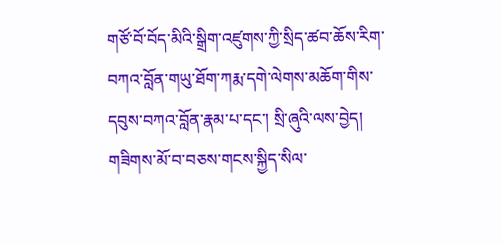གཙོ་བོ་བོད་མིའི་སྒྲིག་འཛུགས་ཀྱི་སྲིད་ཚབ་ཆོས་རིག་བཀའ་བློན་གཡུ་ཐོག་ཀརྨ་དགེ་ལེགས་མཆོག་གིས་དབུས་བཀའ་བློན་རྣམ་པ་དང་། སྲི་ཞུའི་ལས་བྱེད། གཟིགས་མོ་བ་བཅས་གངས་སྐྱིད་སིལ་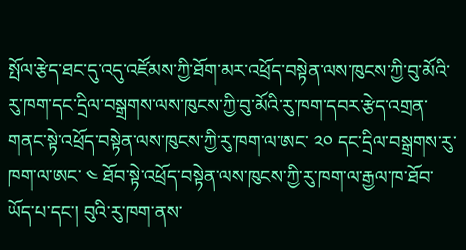སྤོལ་རྩེད་ཐང་དུ་འདུ་འཛོམས་ཀྱི་ཐོག་མར་འཕྲོད་བསྟེན་ལས་ཁུངས་ཀྱི་བུ་མོའི་རུ་ཁག་དང་དྲིལ་བསྒྲགས་ལས་ཁུངས་ཀྱི་བུ་མོའི་རུ་ཁག་དབར་རྩེད་འགྲན་གནང་སྟེ་འཕྲོད་བསྟེན་ལས་ཁུངས་ཀྱི་རུ་ཁག་ལ་ཨང་ ༢༠ དང་དྲིལ་བསྒྲགས་རུ་ཁག་ལ་ཨང་ ༤ ཐོབ་སྟེ་འཕྲོད་བསྟེན་ལས་ཁུངས་ཀྱི་རུ་ཁག་ལ་རྒྱལ་ཁ་ཐོབ་ཡོད་པ་དང་། བུའི་རུ་ཁག་ནས་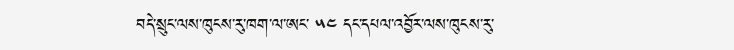བདེ་སྲུང་ལས་ཁུངས་རུ་ཁག་ལ་ཨང་ ༥༤ དང་དཔལ་འབྱོར་ལས་ཁུངས་རུ་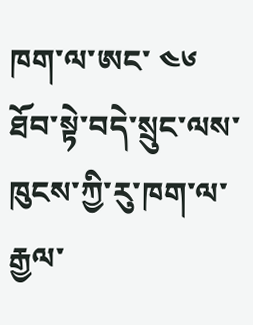ཁག་ལ་ཨང་ ༤༦ ཐོབ་སྟེ་བདེ་སྲུང་ལས་ཁུངས་ཀྱི་རུ་ཁག་ལ་རྒྱལ་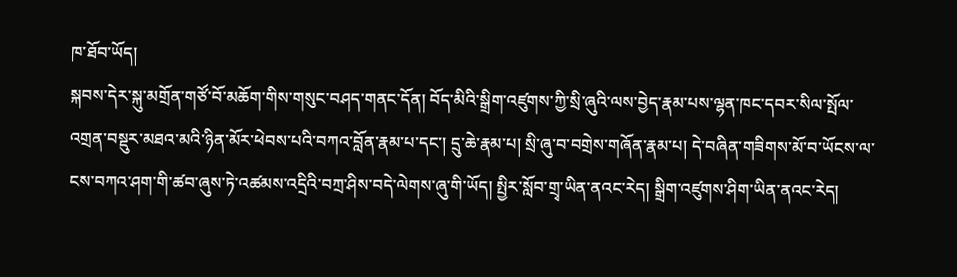ཁ་ཐོབ་ཡོད།
སྐབས་དེར་སྐུ་མགྲོན་གཙོ་བོ་མཆོག་གིས་གསུང་བཤད་གནང་དོན། བོད་མིའི་སྒྲིག་འཛུགས་ཀྱི་སྲི་ཞུའི་ལས་བྱེད་རྣམ་པས་ལྷན་ཁང་དབར་སིལ་སྤོལ་འགྲན་བསྡུར་མཐའ་མའི་ཉིན་མོར་ཕེབས་པའི་བཀའ་བློན་རྣམ་པ་དང་། དྲུ་ཆེ་རྣམ་པ། སྲི་ཞུ་བ་བགྲེས་གཞོན་རྣམ་པ། དེ་བཞིན་གཟིགས་མོ་བ་ཡོངས་ལ་ངས་བཀའ་ཤག་གི་ཚབ་ཞུས་ཏེ་འཚམས་འདྲིའི་བཀྲ་ཤིས་བདེ་ལེགས་ཞུ་གི་ཡོད། སྤྱིར་སློབ་གྲྭ་ཡིན་ནའང་རེད། སྒྲིག་འཛུགས་ཤིག་ཡིན་ནའང་རེད།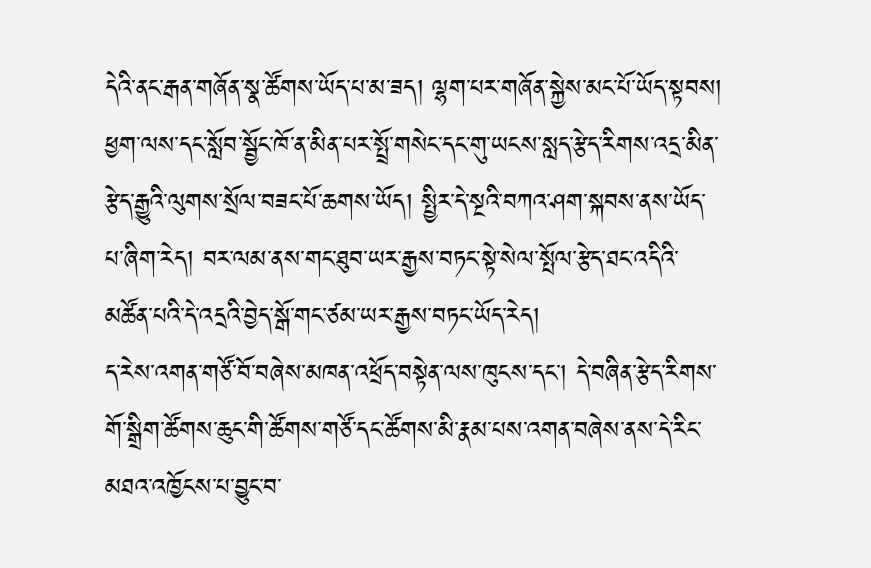དེའི་ནང་རྒན་གཞོན་སྣ་ཚོགས་ཡོད་པ་མ་ཟད། ལྷག་པར་གཞོན་སྐྱེས་མང་པོ་ཡོད་སྟབས། ཕྱག་ལས་དང་སློབ་སྦྱོང་ཁོ་ན་མིན་པར་སྤྲོ་གསེང་དང་གུ་ཡངས་སླད་རྩེད་རིགས་འདྲ་མིན་རྩེད་རྒྱུའི་ལུགས་སྲོལ་བཟང་པོ་ཆགས་ཡོད། སྤྱིར་དེ་སྔའི་བཀའ་ཤག་སྐབས་ནས་ཡོད་པ་ཞིག་རེད། བར་ལམ་ནས་གང་ཐུབ་ཡར་རྒྱས་བཏང་སྟེ་སེལ་སྤོལ་རྩེད་ཐང་འདིའི་མཚོན་པའི་དེ་འདྲའི་བྱེད་སྒོ་གང་ཙམ་ཡར་རྒྱས་བཏང་ཡོད་རེད།
ད་རེས་འགན་གཙོ་བོ་བཞེས་མཁན་འཕྲོད་བསྟེན་ལས་ཁུངས་དང་། དེ་བཞིན་རྩེད་རིགས་གོ་སྒྲིག་ཚོགས་ཆུང་གི་ཚོགས་གཙོ་དང་ཚོགས་མི་རྣམ་པས་འགན་བཞེས་ནས་དེ་རིང་མཐའ་འཁྱོངས་པ་བྱུང་བ་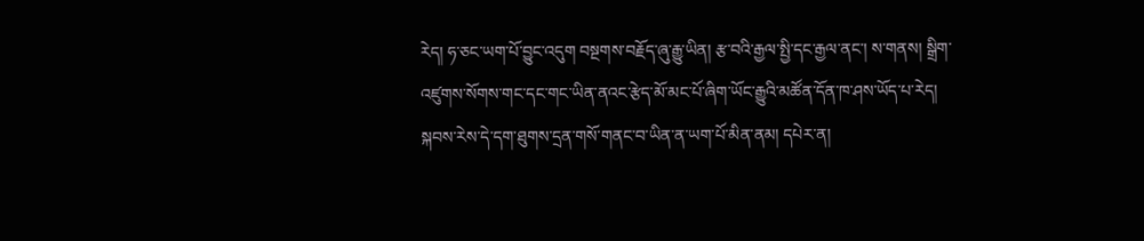རེད། ཧ་ཅང་ཡག་པོ་བྱུང་འདུག བསྔགས་བརྗོད་ཞུ་རྒྱུ་ཡིན། རྩ་བའི་རྒྱལ་སྤྱི་དང་རྒྱལ་ནང་། ས་གནས། སྒྲིག་འཛུགས་སོགས་གང་དང་གང་ཡིན་ནའང་རྩེད་མོ་མང་པོ་ཞིག་ཡོང་རྒྱུའི་མཚོན་དོན་ཁ་ཤས་ཡོད་པ་རེད། སྐབས་རེས་དེ་དག་ཐུགས་དྲན་གསོ་གནང་བ་ཡིན་ན་ཡག་པོ་མིན་ནམ། དཔེར་ན།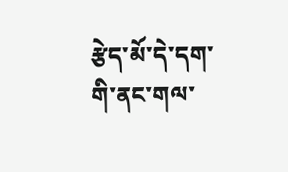རྩེད་མོ་དེ་དག་གི་ནང་གལ་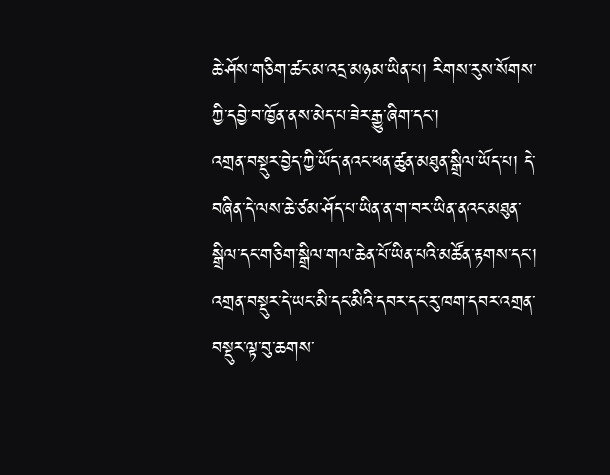ཆེ་ཤོས་གཅིག་ཚང་མ་འདྲ་མཉམ་ཡིན་པ། རིགས་རུས་སོགས་ཀྱི་དབྱེ་བ་ཁྱོན་ནས་མེད་པ་ཟེར་རྒྱུ་ཞིག་དང་།
འགྲན་བསྡུར་བྱེད་ཀྱི་ཡོད་ནའང་ཕན་ཚུན་མཐུན་སྒྲིལ་ཡོད་པ། དེ་བཞིན་དེ་ལས་ཆེ་ཙམ་ཤོད་པ་ཡིན་ན་ག་བར་ཡིན་ནའང་མཐུན་སྒྲིལ་དང་གཅིག་སྒྲིལ་གལ་ཆེན་པོ་ཡིན་པའི་མཚོན་རྟགས་དང་། འགྲན་བསྡུར་དེ་ཡང་མི་དང་མིའི་དབར་དང་རུ་ཁག་དབར་འགྲན་བསྡུར་ལྟ་བུ་ཆགས་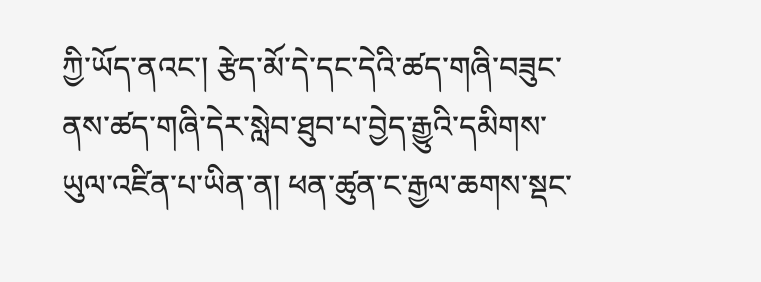ཀྱི་ཡོད་ནའང་། རྩེད་མོ་དེ་དང་དེའི་ཚད་གཞི་བཟུང་ནས་ཚད་གཞི་དེར་སླེབ་ཐུབ་པ་བྱེད་རྒྱུའི་དམིགས་ཡུལ་འཛིན་པ་ཡིན་ན། ཕན་ཚུན་ང་རྒྱལ་ཆགས་སྡང་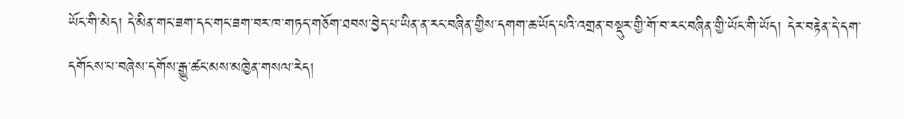ཡོང་གི་མེད། དེ་མིན་གང་ཟག་དང་གང་ཟག་བར་ཁ་གཏད་གཅོག་ཐབས་བྱེད་པ་ཡིན་ན་རང་བཞིན་གྱིས་དགག་ཆ་ཡོད་པའི་འགྲན་བསྡུར་གྱི་གོ་བ་རང་བཞིན་གྱི་ཡོང་གི་ཡོད། དེར་བརྟེན་དེ་དག་དགོངས་པ་བཞེས་དགོས་རྒྱུ་ཚང་མས་མཁྱེན་གསལ་རེད།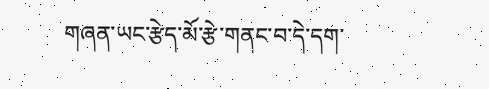གཞན་ཡང་རྩེད་མོ་རྩེ་གནང་བ་དེ་དག་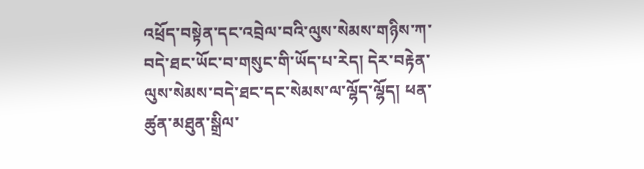འཕྲོད་བསྟེན་དང་འབྲེལ་བའི་ལུས་སེམས་གཉིས་ཀ་བདེ་ཐང་ཡོང་བ་གསུང་གི་ཡོད་པ་རེད། དེར་བརྟེན་ལུས་སེམས་བདེ་ཐང་དང་སེམས་ལ་ལྷོད་ལྷོད། ཕན་ཚུན་མཐུན་སྒྲིལ་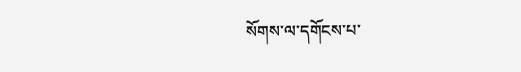སོགས་ལ་དགོངས་པ་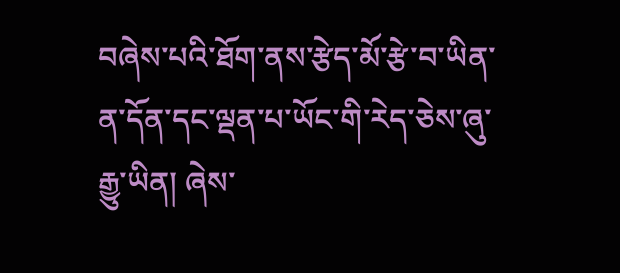བཞེས་པའི་ཐོག་ནས་རྩེད་མོ་རྩེ་བ་ཡིན་ན་དོན་དང་ལྡན་པ་ཡོང་གི་རེད་ཅེས་ཞུ་རྒྱུ་ཡིན། ཞེས་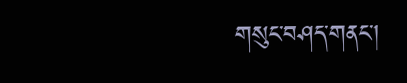གསུང་བཤད་གནང་།